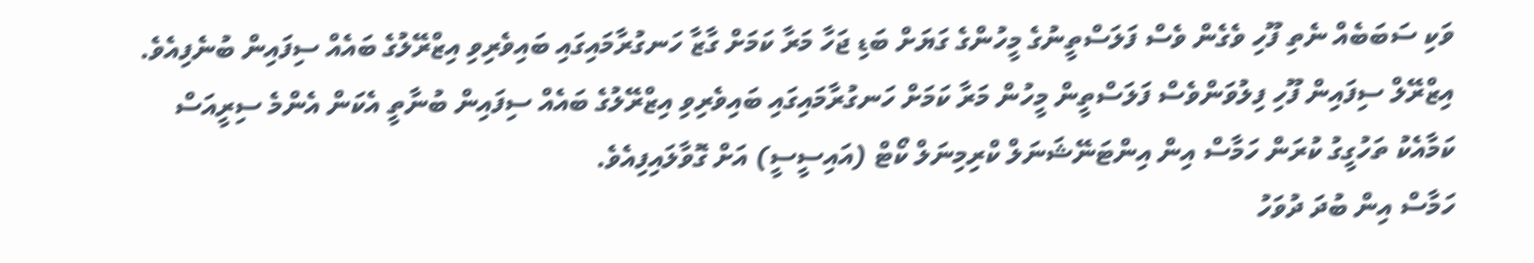ވަކި ސަބަބެއް ނެތި ފޫހި ވެގެން ވެސް ފަލަސްތީނުގެ މީހުންގެ ގަޔަށް ބަޑި ޖަހާ މަރާ ކަމަށް ގާޒާ ހަނގުރާމައިގައި ބައިވެރިވި އިޒްރޭލުގެ ބައެއް ސިފައިން ބުނެފިއެވެ.
އިޒްރޭލް ސިފައިން ފޫހި ފިލުވަންވެސް ފަލަސްތީން މީހުން މަރާ ކަމަށް ހަނގުރާމައިގައި ބައިވެރިވި އިޒްރޭލުގެ ބައެއް ސިފައިން ބުނާތީ އެކަން އެންމެ ސިރީއަސް ކަމާއެކު ތަހުގީގު ކުރަން ހަމާސް އިން އިންޓަނޭޝަނަލް ކްރިމިނަލް ކޯޓް (އައިސީސީ) އަށް ގޮވާލައިފިއެވެ.
ހަމާސް އިން ބުދަ ދުވަހު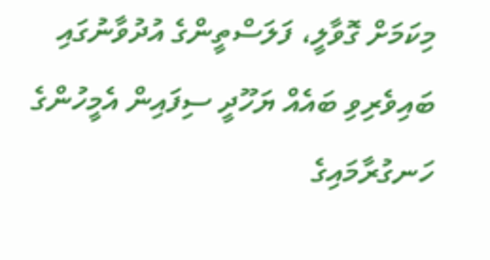މިކަމަށް ގޮވާލީ، ފަލަސްތީންގެ އުދުވާނުގައި ބައިވެރިވި ބައެއް ޔަހޫދީ ސިފައިން އެމީހުންގެ ހަނގުރާމައިގެ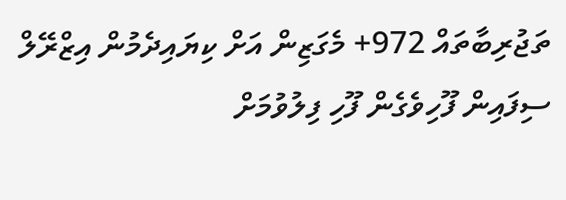ތަޖުރިބާތައް 972+ މެގަޒިން އަށް ކިޔައިދެމުން އިޒްރޭލް ސިފައިން ފޫހިވެގެން ފޫހި ފިލުވުމަށް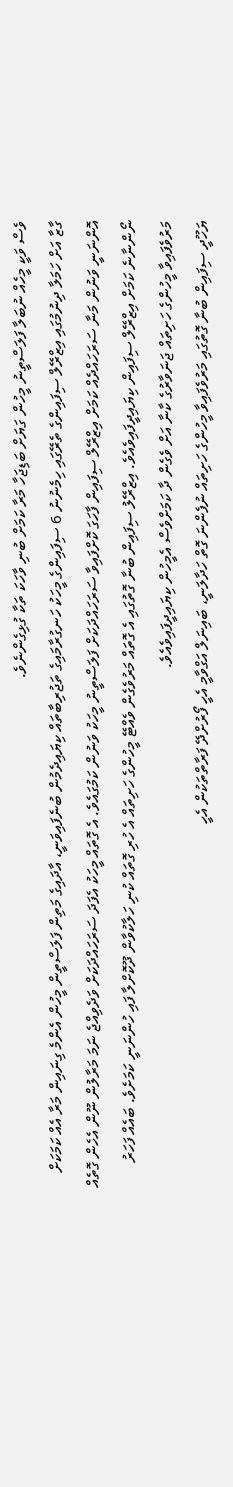ވެސް ވަކީ މީހެއް ނުބަލާ ފަލަސްތީނު މީހުން ގަޔަށް ބަޑިޖަހާ މަރާ ކަމަށް ބުނި ވާހަކަ ތަކާ ގުޅިގެންނެވެ.
ގާޒާ އަށް ހަމަލާ ދިނުމުގައި އިޒްރޭލް ސިފައިންގެ ތެރޭގައި ހިމެނުނު 6 ސިފައިންގެ މީހަކު ހަނގުރާމައިގެ ތަޖުރިބާތައް ކިޔައިދެމުން ބުނެފައިވަނީ، އާދައިގެ މަތިން ފަލަސްތީން މީހުން އެންމެ ގިނައިން މަރާ އެއް ކަމަކަށް އޮންނަނީ ވަނުން މަނާ ސަރަހައްދެއް ކަމަށް އިޒްރޭލް ސިފައިން ފާހަގަ ކޮށްފައިވާ ސަރަހައްދަކަށް ފަލަސްތީނު މީހަކު ވަނުން ކަމުގައެވެ. އެ ގޮތައް މީހަކު އެފަދަ ސަރަހައްދަކަށް ވަދެވިއްޖެ ނަމަ މަރާލުން ނޫން އެހެން ގޮތެއް ނޯންނާނެ ކަމަށް އިޒްރޭލް ސިފައިން ކިޔައިދީފައިވެއެވެ. އިޒްރޭލު ސިފައިން ބުނާ ގޮތުގައި އެ ގޮތައް މަރުވެގެން ވެއްޓޭ މީހުންގެ ހަށިތައް އެ ހުރި ގޮތައް ކުނި ހަލާކުވާން ދޫކޮށްލާ ފައި ހުންނަނީ ކަމަށެވެ. ބައެއް ފަހަރު މަރުވެފައިވާ މީހުންގެ ހަށިތައް ޖަނަވާރުގެ ކާނާ އަށް ވެގެން ދާ ކަމަށްވެސް އެމީހުން ކިޔައިދީފައިވެއެވެ.
ޔަހޫދީ ސިފައިން ބުނާ ގޮތުގައި މަރުވެފައިވާ މީހުންގެ ހަށިތައް ނުފެންނަ ގޮތް ހަދާލަނީ، ބައިނަލް އަގްވާމީ އެހީ ފޯރުށްދޭ ފަރާތްތަކުން އެހީ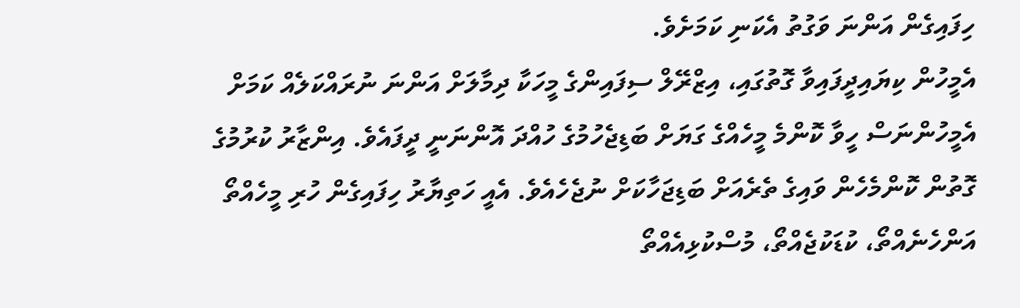ހިފައިގެން އަންނަ ވަގުތު އެކަނި ކަމަށެވެ.
އެމީހުން ކިޔައިދީފައިވާ ގޮތުގައި، އިޒްރޭލް ސިފައިންގެ މީހަކާ ދިމާލަށް އަންނަ ނުރައްކަލެއް ކަމަށް އެމީހުންނަސް ހީވާ ކޮންމެ މީހެއްގެ ގަޔަށް ބަޑިޖެހުމުގެ ހުއްދަ އޮންނަނީ ދީފައެވެ. އިންޒާރު ކުރުމުގެ ގޮތުން ކޮންމެހެން ވައިގެ ތެރެއަށް ބަޑިޖަހާކަށް ނުޖެހެއެވެ. އެއީ ހަތިޔާރު ހިފައިގެން ހުރި މީހެއްތޯ އަންހެނެއްތޯ، ކުޑަކުޖެއްތޯ، މުސްކުޅިއެއްތޯ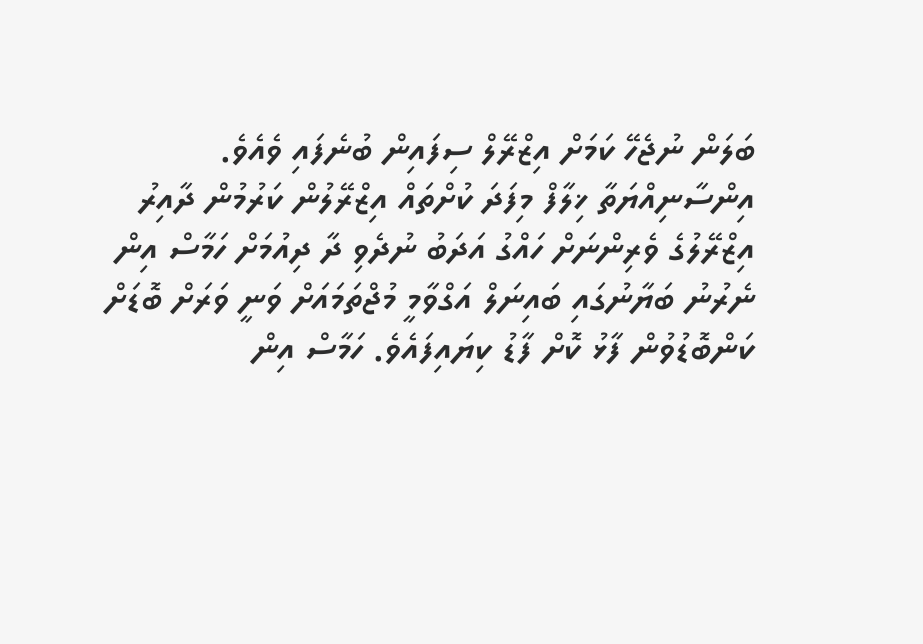ބަލަން ނުޖެހޭ ކަމަށް އިޒްރޭލް ސިފައިން ބުނެފައި ވެއެވެ.
އިންސާނިއްޔަތާ ޚިލާފް މިފަދަ ކުށްތައް އިޒްރޭލުން ކަރުމުން ދާއިރު އިޒްރޭލުގެ ވެރިންނަށް ހައްގު އަދަބު ނުދެވި ދާ ދިއުމަށް ހަމާސް އިން ނެރުނު ބަޔާނުގައި ބައިނަލް އަގްވާމީ މުޖްތަމައަށް ވަނީ ވަރަށް ބޮޑަށް ކަންބޮޑުވުން ފާޅު ކޮށް ފާޑު ކިޔައިފައެވެ. ހަމާސް އިން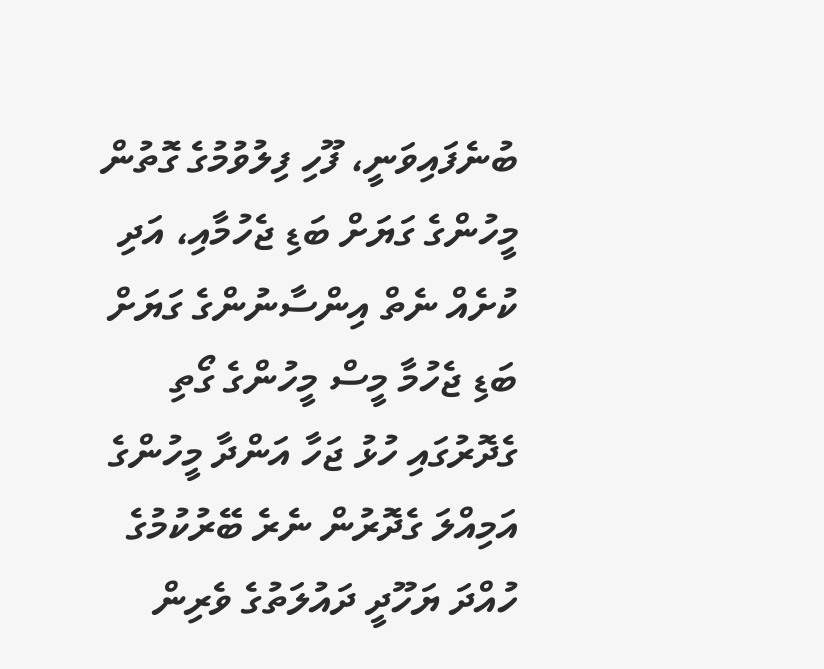ބުނެފައިވަނީ، ފޫހި ފިލުވުމުގެ ގޮތުން މީހުންގެ ގަޔަށް ބަޑި ޖެހުމާއި، އަދި ކުށެއް ނެތް އިންސާނުންގެ ގަޔަށް ބަޑި ޖެހުމާ މީސް މީހުންގެ ގޯތި ގެދޮރުގައި ހުޅު ޖަހާ އަންދާ މީހުންގެ އަމިއްލަ ގެދޮރުން ނެރެ ބޭރުކުމުގެ ހުއްދަ ޔަހޫދީ ދައުލަތުގެ ވެރިން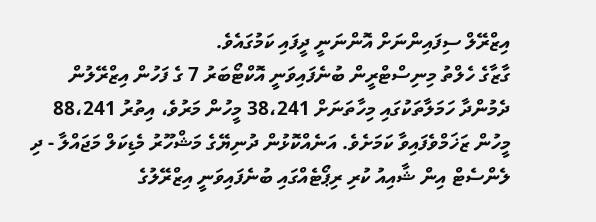އިޒްރޭލް ސިފައިންނަށް އޮންނަނީ ދީފައި ކަމުގައެވެ.
ގާޒާގެ ހެލްތު މިނިސްޓްރީން ބުނެފައިވަނީ އޮކްޓޯބަރު 7 ގެ ފަހުން އިޒްރޭލުން ދެމުންދާ ހަމަލާތަކުގައި މިހާތަނަށް 38،241 މީހުން މަރުވެ، އިތުރު 88،241 މީހުން ޒަޚަމްވެފައިވާ ކަމަށެވެ. އަނެއްކޮޅުން ދުނިޔޭގެ މަޝްހޫރު މެޑިކަލް މަޖައްލާ - ދި ލެންސެޓް އިން ޝާއިއު ކުރި ރިޕޯޓެއްގައި ބުނެފައިވަނީ އިޒްރޭލުގެ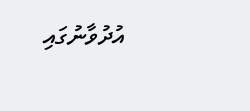އުދުވާނުގައި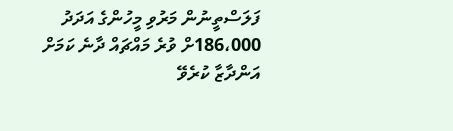ފަލަސްތީނުން މަރުވި މީހުންގެ އަދަދު 186،000ށް ވުރެ މައްޗައް ދާނެ ކަމަށް އަންދާޒާ ކުރެވޭ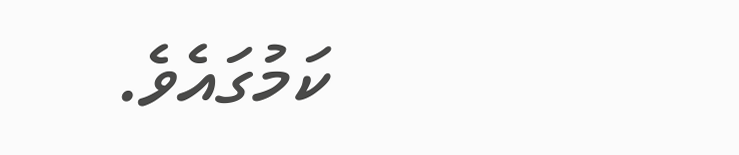ކަމުގައެވެ.